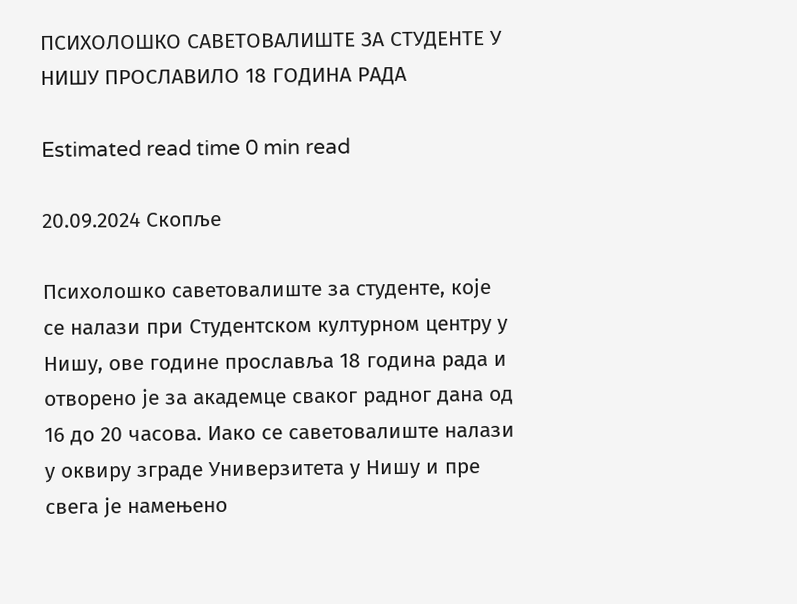ПСИХОЛОШКО САВЕТОВАЛИШТЕ ЗА СТУДЕНТЕ У НИШУ ПРОСЛАВИЛО 18 ГОДИНА РАДА

Estimated read time 0 min read

20.09.2024 Скопље

Психолошко саветовалиште за студенте, које се налази при Студентском културном центру у Нишу, ове године прославља 18 година рада и отворено је за академце сваког радног дана од 16 до 20 часова. Иако се саветовалиште налази у оквиру зграде Универзитета у Нишу и пре свега је намењено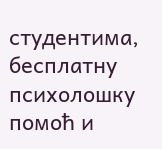студентима, бесплатну психолошку помоћ и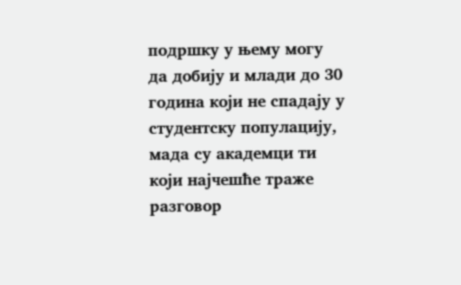подршку у њему могу да добију и млади до 30 година који не спадају у студентску популацију, мада су академци ти који најчешће траже разговор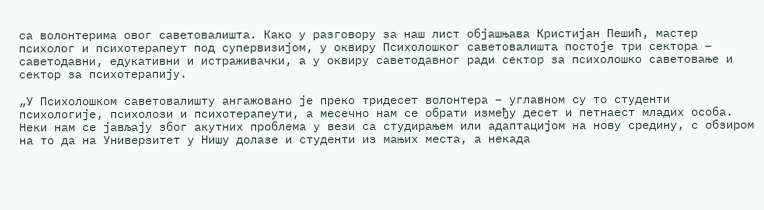са волонтерима овог саветовалишта. Како у разговору за наш лист објашњава Кристијан Пешић, мастер психолог и психотерапеут под супервизијом, у оквиру Психолошког саветовалишта постоје три сектора – саветодавни, едукативни и истраживачки, а у оквиру саветодавног ради сектор за психолошко саветовање и сектор за психотерапију.

„У Психолошком саветовалишту ангажовано је преко тридесет волонтера – углавном су то студенти психологије, психолози и психотерапеути, а месечно нам се обрати између десет и петнаест младих особа. Неки нам се јављају због акутних проблема у вези са студирањем или адаптацијом на нову средину, с обзиром на то да на Универзитет у Нишу долазе и студенти из мањих места, а некада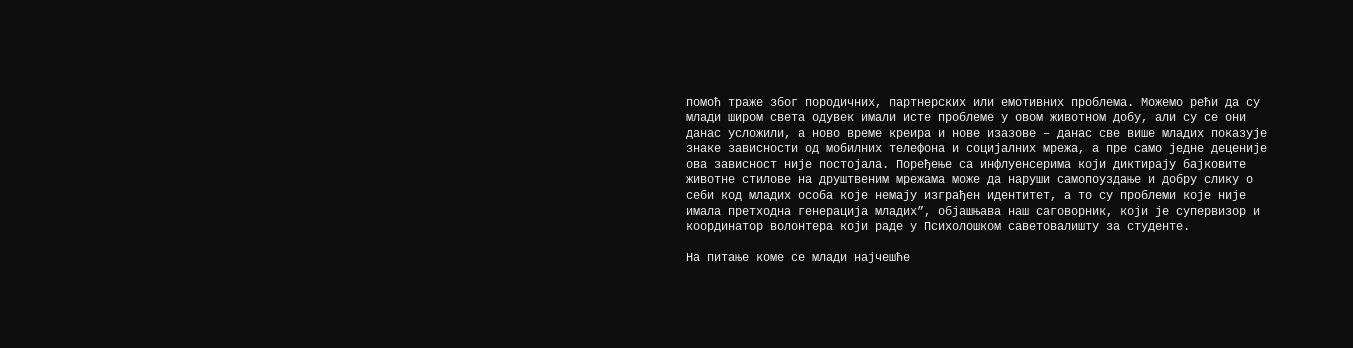помоћ траже због породичних, партнерских или емотивних проблема. Можемо рећи да су млади широм света одувек имали исте проблеме у овом животном добу, али су се они данас усложили, а ново време креира и нове изазове – данас све више младих показује знаке зависности од мобилних телефона и социјалних мрежа, а пре само једне деценије ова зависност није постојала. Поређење са инфлуенсерима који диктирају бајковите животне стилове на друштвеним мрежама може да наруши самопоуздање и добру слику о себи код младих особа које немају изграђен идентитет, а то су проблеми које није имала претходна генерација младих”, објашњава наш саговорник, који је супервизор и координатор волонтера који раде у Психолошком саветовалишту за студенте.

На питање коме се млади најчешће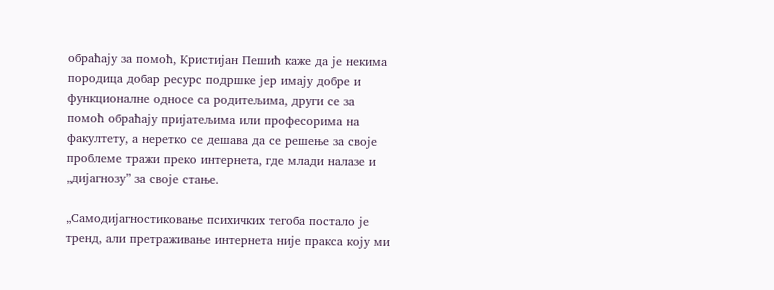обраћају за помоћ, Кристијан Пешић каже да је некима породица добар ресурс подршке јер имају добре и функционалне односе са родитељима, други се за помоћ обраћају пријатељима или професорима на факултету, а неретко се дешава да се решење за своје проблеме тражи преко интернета, где млади налазе и „дијагнозу” за своје стање.

„Самодијагностиковање психичких тегоба постало је тренд, али претраживање интернета није пракса коју ми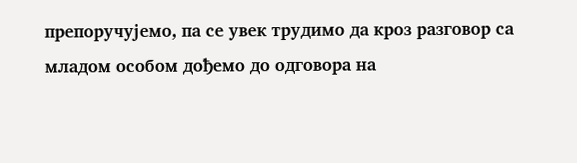препоручујемо, па се увек трудимо да кроз разговор са младом особом дођемо до одговора на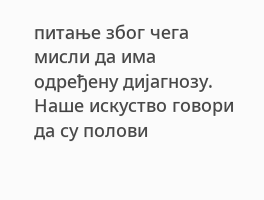питање због чега мисли да има одређену дијагнозу. Наше искуство говори да су полови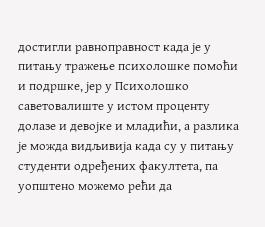достигли равноправност када је у питању тражење психолошке помоћи и подршке, јер у Психолошко саветовалиште у истом проценту долазе и девојке и младићи, а разлика је можда видљивија када су у питању студенти одређених факултета, па уопштено можемо рећи да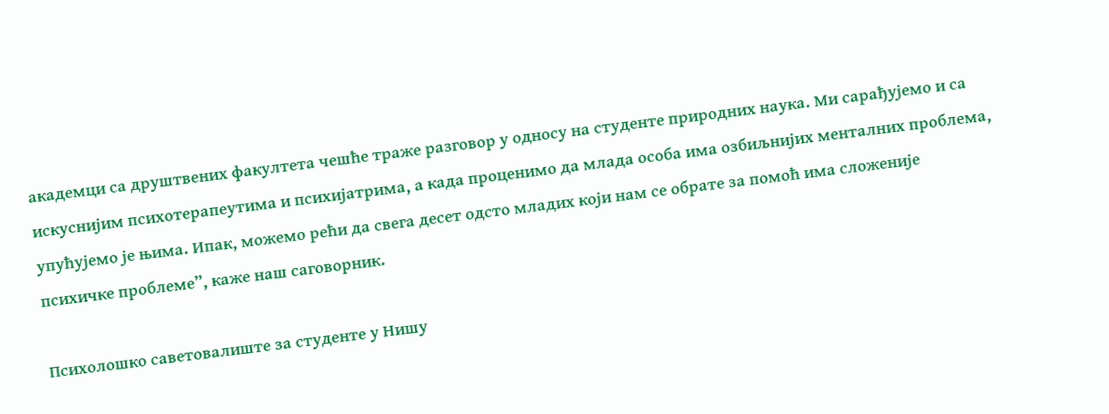академци са друштвених факултета чешће траже разговор у односу на студенте природних наука. Ми сарађујемо и са искуснијим психотерапеутима и психијатрима, а када проценимо да млада особа има озбиљнијих менталних проблема, упућујемо је њима. Ипак, можемо рећи да свега десет одсто младих који нам се обрате за помоћ има сложеније психичке проблеме”, каже наш саговорник.

Психолошко саветовалиште за студенте у Нишу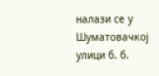налази се у Шуматовачкој улици б. б.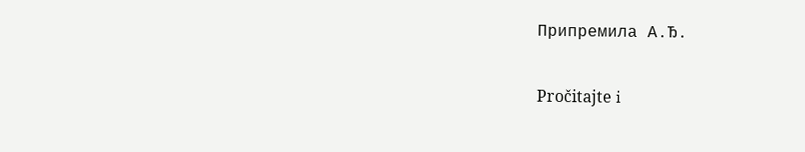Припремила А.Ђ.

Pročitajte i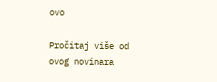ovo

Pročitaj više od ovog novinara